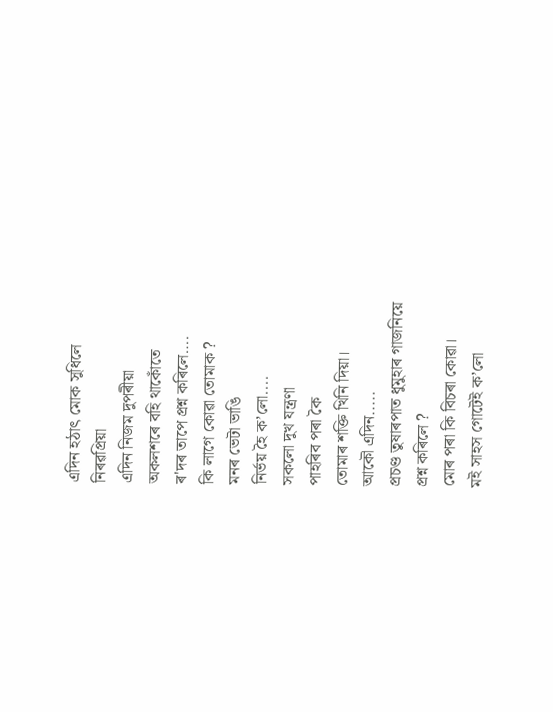এদিন হঠাৎ মোক সুধিলে
নিৰৱপ্ৰিয়া
এদিন নিজম দুপৰীয়া
অকলশৰে বহি থাকোঁতে
ৰ'দৰ তাপে প্ৰশ্ন কৰিলে….
কি লাগে কোৱা তোমাক ?
মনৰ ভেটা ভাঙি
নিৰ্ভয় হৈ ক’লো....
সকলো দুখ যন্ত্ৰণা
পাহৰিব পৰা কৈ
তোমাৰ শক্তি খিনি দিয়া।
আকৌ এদিন.....
প্ৰচণ্ড তুষাৰপাত ধুমুহাৰ গাজনিয়ে
প্ৰশ্ন কৰিলে ?
মোৰ পৰা কি বিচৰা কোৱা।
মই সাহস গোটেই ক’লো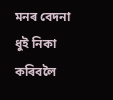মনৰ বেদনা ধুই নিকা কৰিবলৈ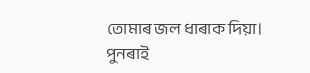তোমাৰ জল ধাৰাক দিয়া।
পুনৰাই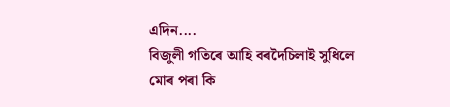এদিন....
বিজুলী গতিৰে আহি বৰদৈচিলাই সুধিলে
মোৰ পৰা কি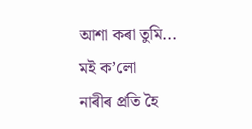আশা কৰা তুমি...
মই ক’লো
নাৰীৰ প্ৰতি হৈ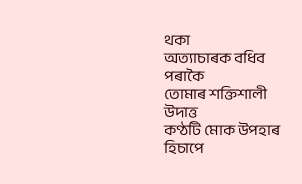থকা
অত্যাচাৰক বধিব পৰাকৈ
তোমাৰ শক্তিশালী উদাত্ত
কণ্ঠটি মোক উপহাৰ
হিচাপে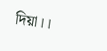দিয়া।।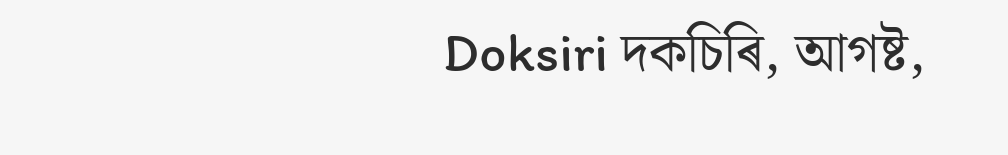Doksiri দকচিৰি, আগষ্ট,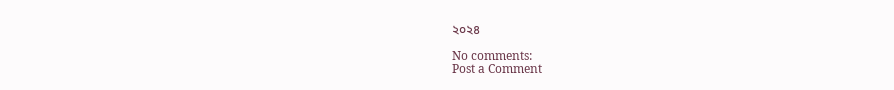২০২৪

No comments:
Post a Comment